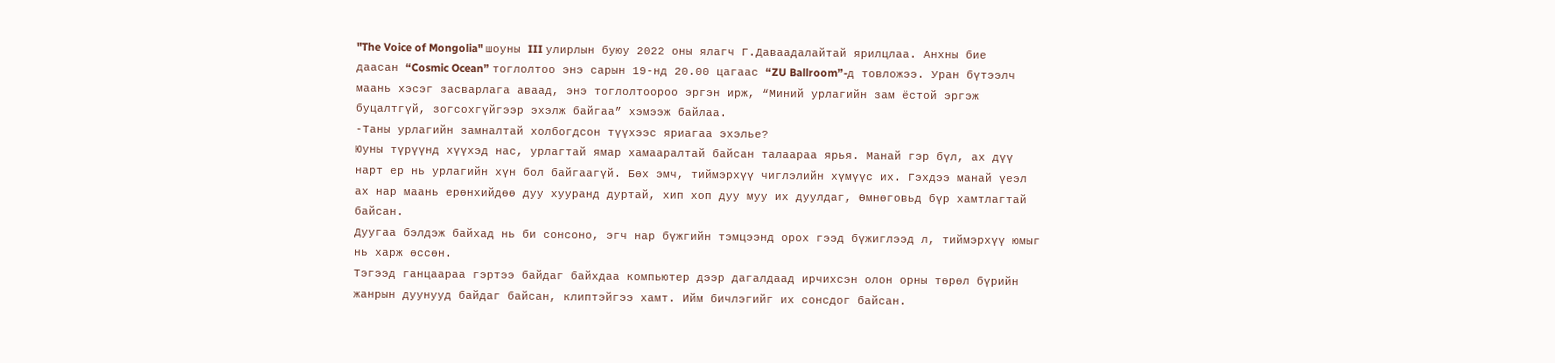"The Voice of Mongolia" шоуны III улирлын буюу 2022 оны ялагч Г.Даваадалайтай ярилцлаа. Анхны бие даасан “Cosmic Ocean” тоглолтоо энэ сарын 19-нд 20.00 цагаас “ZU Ballroom”-д товложээ. Уран бүтээлч маань хэсэг засварлага аваад, энэ тоглолтоороо эргэн ирж, “Миний урлагийн зам ёстой эргэж буцалтгүй, зогсохгүйгээр эхэлж байгаа” хэмээж байлаа.
-Таны урлагийн замналтай холбогдсон түүхээс яриагаа эхэлье?
Юуны түрүүнд хүүхэд нас, урлагтай ямар хамааралтай байсан талаараа ярья. Манай гэр бүл, ах дүү нарт ер нь урлагийн хүн бол байгаагүй. Бөх эмч, тиймэрхүү чиглэлийн хүмүүс их. Гэхдээ манай үеэл ах нар маань ерөнхийдөө дуу хууранд дуртай, хип хоп дуу муу их дуулдаг, Өмнөговьд бүр хамтлагтай байсан.
Дуугаа бэлдэж байхад нь би сонсоно, эгч нар бүжгийн тэмцээнд орох гээд бүжиглээд л, тиймэрхүү юмыг нь харж өссөн.
Тэгээд ганцаараа гэртээ байдаг байхдаа компьютер дээр дагалдаад ирчихсэн олон орны төрөл бүрийн жанрын дуунууд байдаг байсан, клиптэйгээ хамт. Ийм бичлэгийг их сонсдог байсан.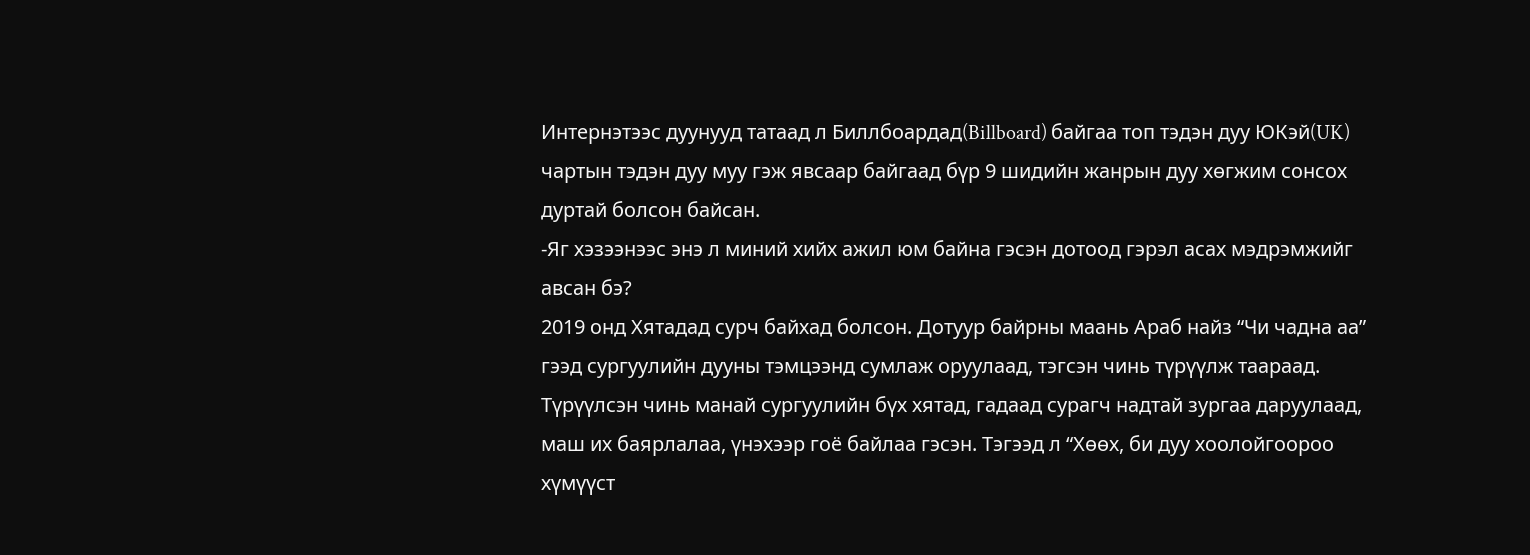Интернэтээс дуунууд татаад л Биллбоардад(Billboard) байгаа топ тэдэн дуу ЮКэй(UK) чартын тэдэн дуу муу гэж явсаар байгаад бүр 9 шидийн жанрын дуу хөгжим сонсох дуртай болсон байсан.
-Яг хэзээнээс энэ л миний хийх ажил юм байна гэсэн дотоод гэрэл асах мэдрэмжийг авсан бэ?
2019 онд Хятадад сурч байхад болсон. Дотуур байрны маань Араб найз “Чи чадна аа” гээд сургуулийн дууны тэмцээнд сумлаж оруулаад, тэгсэн чинь түрүүлж таараад.
Түрүүлсэн чинь манай сургуулийн бүх хятад, гадаад сурагч надтай зургаа даруулаад, маш их баярлалаа, үнэхээр гоё байлаа гэсэн. Тэгээд л “Хөөх, би дуу хоолойгоороо хүмүүст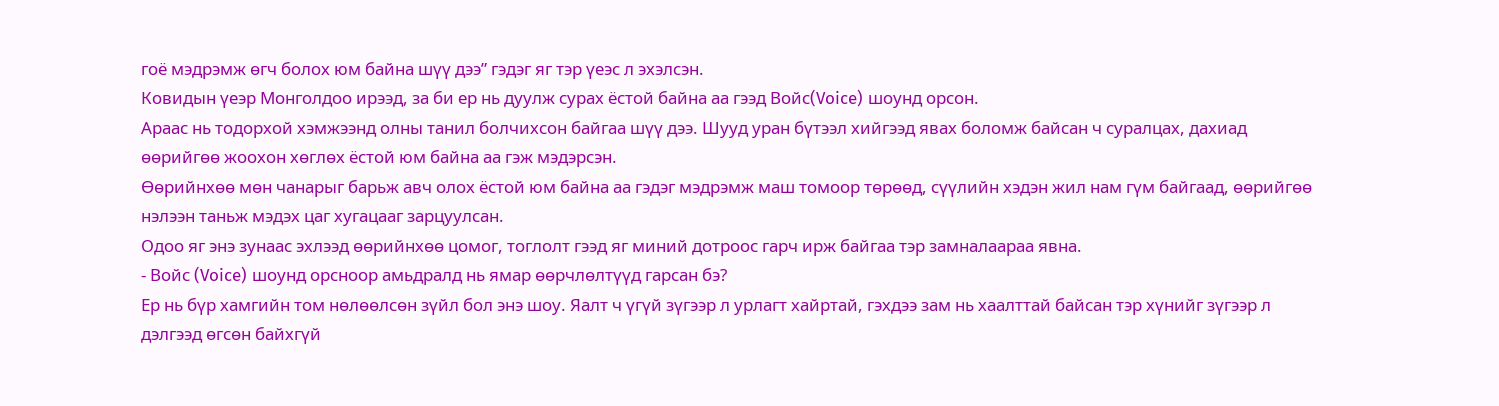гоё мэдрэмж өгч болох юм байна шүү дээ” гэдэг яг тэр үеэс л эхэлсэн.
Ковидын үеэр Монголдоо ирээд, за би ер нь дуулж сурах ёстой байна аа гээд Войс(Voice) шоунд орсон.
Араас нь тодорхой хэмжээнд олны танил болчихсон байгаа шүү дээ. Шууд уран бүтээл хийгээд явах боломж байсан ч суралцах, дахиад өөрийгөө жоохон хөглөх ёстой юм байна аа гэж мэдэрсэн.
Өөрийнхөө мөн чанарыг барьж авч олох ёстой юм байна аа гэдэг мэдрэмж маш томоор төрөөд, сүүлийн хэдэн жил нам гүм байгаад, өөрийгөө нэлээн таньж мэдэх цаг хугацааг зарцуулсан.
Одоо яг энэ зунаас эхлээд өөрийнхөө цомог, тоглолт гээд яг миний дотроос гарч ирж байгаа тэр замналаараа явна.
- Войс (Voice) шоунд орсноор амьдралд нь ямар өөрчлөлтүүд гарсан бэ?
Ер нь бүр хамгийн том нөлөөлсөн зүйл бол энэ шоу. Яалт ч үгүй зүгээр л урлагт хайртай, гэхдээ зам нь хаалттай байсан тэр хүнийг зүгээр л дэлгээд өгсөн байхгүй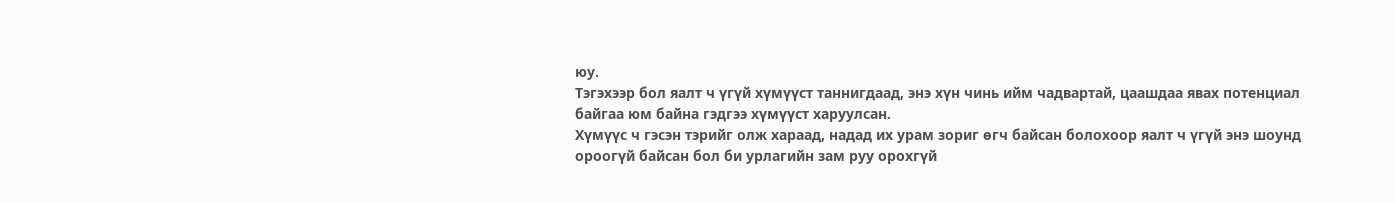юу.
Тэгэхээр бол яалт ч үгүй хүмүүст таннигдаад, энэ хүн чинь ийм чадвартай, цаашдаа явах потенциал байгаа юм байна гэдгээ хүмүүст харуулсан.
Хүмүүс ч гэсэн тэрийг олж хараад, надад их урам зориг өгч байсан болохоор яалт ч үгүй энэ шоунд ороогүй байсан бол би урлагийн зам руу орохгүй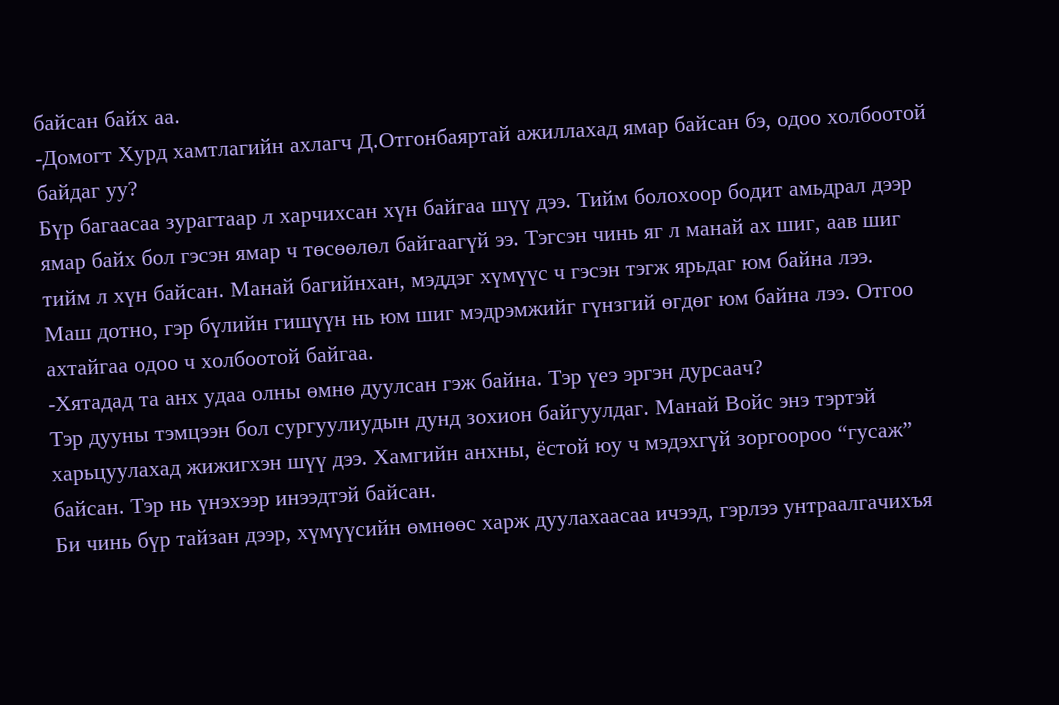байсан байх аа.
-Домогт Хурд хамтлагийн ахлагч Д.Отгонбаяртай ажиллахад ямар байсан бэ, одоо холбоотой байдаг уу?
Бүр багаасаа зурагтаар л харчихсан хүн байгаа шүү дээ. Тийм болохоор бодит амьдрал дээр ямар байх бол гэсэн ямар ч төсөөлөл байгаагүй ээ. Тэгсэн чинь яг л манай ах шиг, аав шиг тийм л хүн байсан. Манай багийнхан, мэддэг хүмүүс ч гэсэн тэгж ярьдаг юм байна лээ.
Маш дотно, гэр бүлийн гишүүн нь юм шиг мэдрэмжийг гүнзгий өгдөг юм байна лээ. Отгоо ахтайгаа одоо ч холбоотой байгаа.
-Хятадад та анх удаа олны өмнө дуулсан гэж байна. Тэр үеэ эргэн дурсаач?
Тэр дууны тэмцээн бол сургуулиудын дунд зохион байгуулдаг. Манай Войс энэ тэртэй харьцуулахад жижигхэн шүү дээ. Хамгийн анхны, ёстой юу ч мэдэхгүй зоргоороо “гусаж” байсан. Тэр нь үнэхээр инээдтэй байсан.
Би чинь бүр тайзан дээр, хүмүүсийн өмнөөс харж дуулахаасаа ичээд, гэрлээ унтраалгачихъя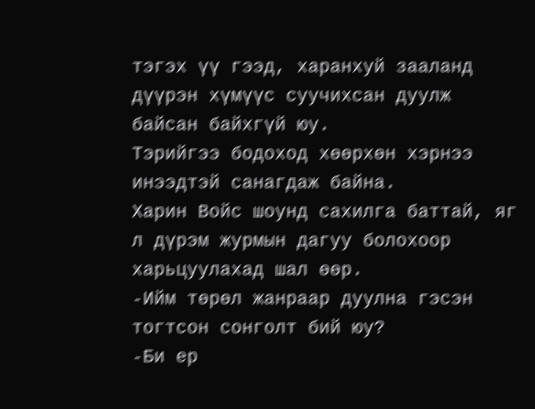тэгэх үү гээд, харанхуй зааланд дүүрэн хүмүүс суучихсан дуулж байсан байхгүй юу.
Тэрийгээ бодоход хөөрхөн хэрнээ инээдтэй санагдаж байна.
Харин Войс шоунд сахилга баттай, яг л дүрэм журмын дагуу болохоор харьцуулахад шал өөр.
-Ийм төрөл жанраар дуулна гэсэн тогтсон сонголт бий юу?
-Би ер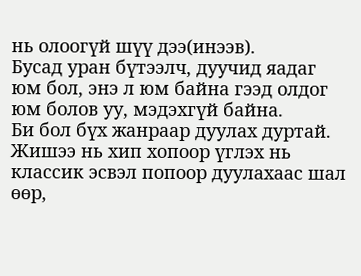нь олоогүй шүү дээ(инээв).
Бусад уран бүтээлч, дуучид яадаг юм бол, энэ л юм байна гээд олдог юм болов уу, мэдэхгүй байна.
Би бол бүх жанраар дуулах дуртай. Жишээ нь хип хопоор үглэх нь классик эсвэл попоор дуулахаас шал өөр,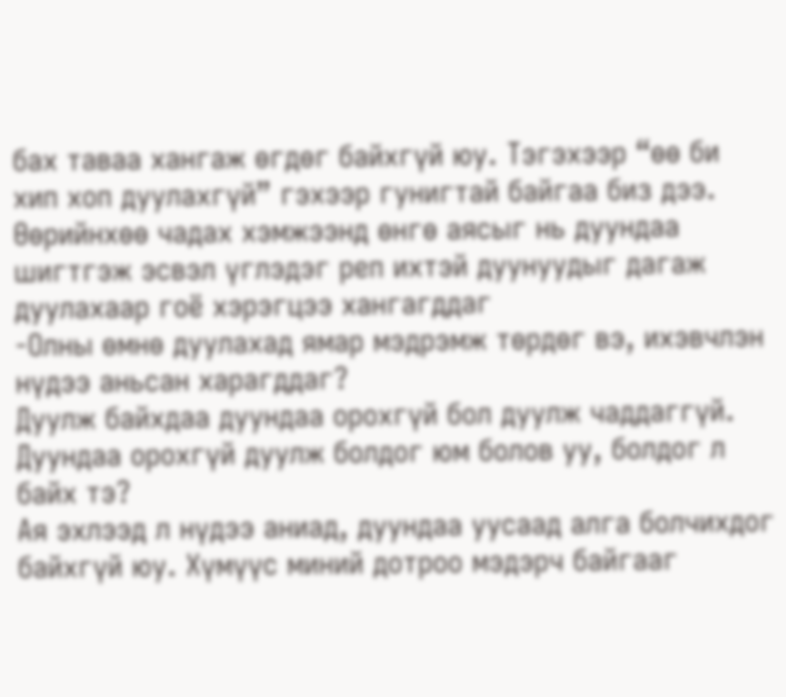бах таваа хангаж өгдөг байхгүй юу. Тэгэхээр “өө би хип хоп дуулахгүй” гэхээр гунигтай байгаа биз дээ.
Өөрийнхөө чадах хэмжээнд өнгө аясыг нь дуундаа шигтгэж эсвэл үглэдэг реп ихтэй дуунуудыг дагаж дуулахаар гоё хэрэгцээ хангагддаг
-Олны өмнө дуулахад ямар мэдрэмж төрдөг вэ, ихэвчлэн нүдээ аньсан харагддаг?
Дуулж байхдаа дуундаа орохгүй бол дуулж чаддаггүй. Дуундаа орохгүй дуулж болдог юм болов уу, болдог л байх тэ?
Ая эхлээд л нүдээ аниад, дуундаа уусаад алга болчихдог байхгүй юу. Хүмүүс миний дотроо мэдэрч байгааг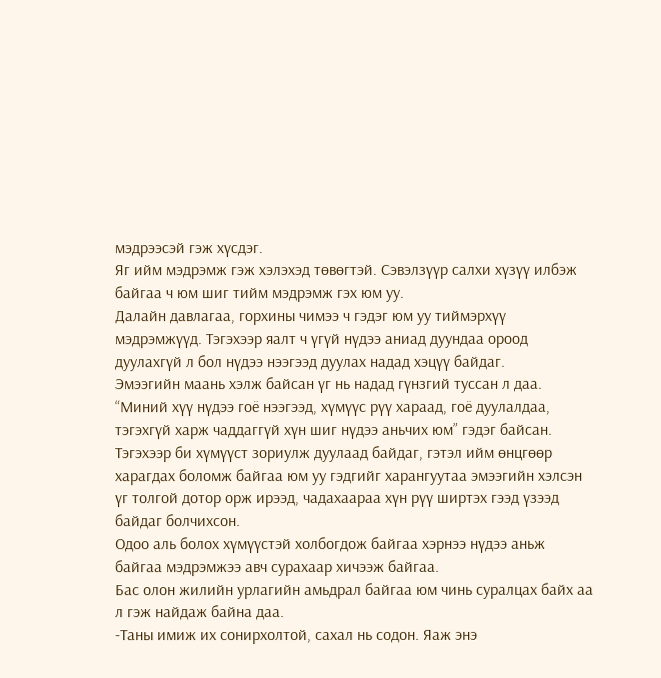мэдрээсэй гэж хүсдэг.
Яг ийм мэдрэмж гэж хэлэхэд төвөгтэй. Сэвэлзүүр салхи хүзүү илбэж байгаа ч юм шиг тийм мэдрэмж гэх юм уу.
Далайн давлагаа, горхины чимээ ч гэдэг юм уу тиймэрхүү мэдрэмжүүд. Тэгэхээр яалт ч үгүй нүдээ аниад дуундаа ороод дуулахгүй л бол нүдээ нээгээд дуулах надад хэцүү байдаг.
Эмээгийн маань хэлж байсан үг нь надад гүнзгий туссан л даа. “Миний хүү нүдээ гоё нээгээд, хүмүүс рүү хараад, гоё дуулалдаа, тэгэхгүй харж чаддаггүй хүн шиг нүдээ аньчих юм” гэдэг байсан.
Тэгэхээр би хүмүүст зориулж дуулаад байдаг, гэтэл ийм өнцгөөр харагдах боломж байгаа юм уу гэдгийг харангуутаа эмээгийн хэлсэн үг толгой дотор орж ирээд, чадахаараа хүн рүү ширтэх гээд үзээд байдаг болчихсон.
Одоо аль болох хүмүүстэй холбогдож байгаа хэрнээ нүдээ аньж байгаа мэдрэмжээ авч сурахаар хичээж байгаа.
Бас олон жилийн урлагийн амьдрал байгаа юм чинь суралцах байх аа л гэж найдаж байна даа.
-Таны имиж их сонирхолтой, сахал нь содон. Яаж энэ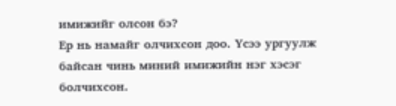имижийг олсон бэ?
Ер нь намайг олчихсон доо. Үсээ ургуулж байсан чинь миний имижийн нэг хэсэг болчихсон.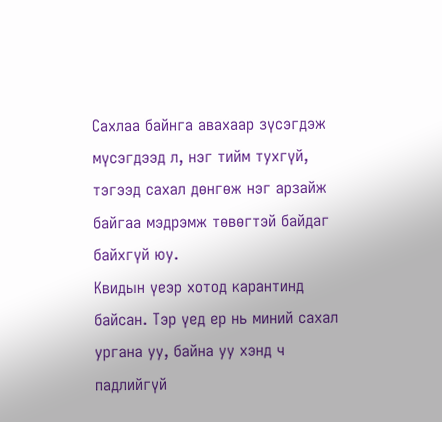Сахлаа байнга авахаар зүсэгдэж мүсэгдээд л, нэг тийм тухгүй, тэгээд сахал дөнгөж нэг арзайж байгаа мэдрэмж төвөгтэй байдаг байхгүй юу.
Квидын үеэр хотод карантинд байсан. Тэр үед ер нь миний сахал ургана уу, байна уу хэнд ч падлийгүй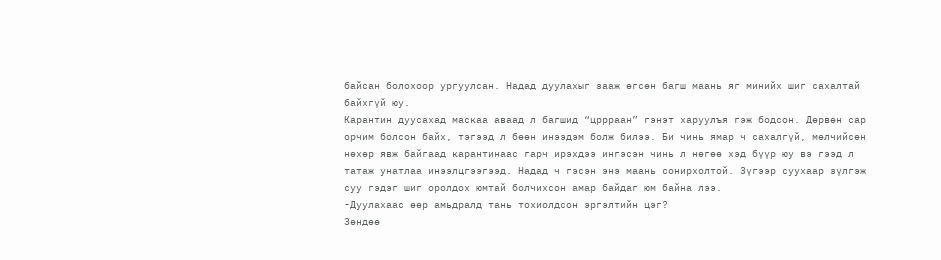байсан болохоор ургуулсан. Надад дуулахыг зааж өгсөн багш маань яг минийх шиг сахалтай байхгүй юу.
Карантин дуусахад маскаа аваад л багшид “цррраан” гэнэт харуулъя гэж бодсон. Дөрвөн сар орчим болсон байх, тэгээд л бөөн инээдэм болж билээ. Би чинь ямар ч сахалгүй, мөлчийсөн нөхөр явж байгаад карантинаас гарч ирэхдээ ингэсэн чинь л нөгөө хэд бүүр юу вэ гээд л татаж унатлаа инээлцгээгээд. Надад ч гэсэн энэ маань сонирхолтой. Зүгээр суухаар зүлгэж суу гэдэг шиг оролдох юмтай болчихсон амар байдаг юм байна лээ.
-Дуулахаас өөр амьдралд тань тохиолдсон эргэлтийн цэг?
Зөндөө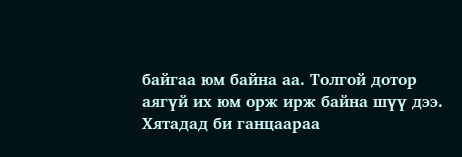байгаа юм байна аа. Толгой дотор аягүй их юм орж ирж байна шүү дээ. Хятадад би ганцаараа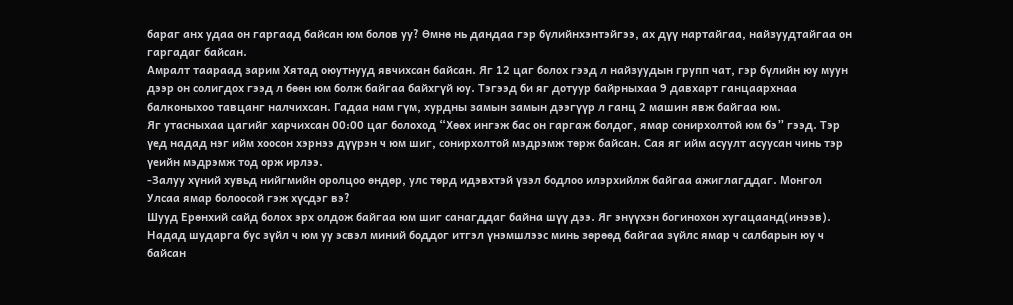бараг анх удаа он гаргаад байсан юм болов уу? Өмнө нь дандаа гэр бүлийнхэнтэйгээ, ах дүү нартайгаа, найзуудтайгаа он гаргадаг байсан.
Амралт таараад зарим Хятад оюутнууд явчихсан байсан. Яг 12 цаг болох гээд л найзуудын групп чат, гэр бүлийн юу муун дээр он солигдох гээд л бөөн юм болж байгаа байхгүй юу. Тэгээд би яг дотуур байрныхаа 9 давхарт ганцаархнаа балконыхоо тавцанг налчихсан. Гадаа нам гүм, хурдны замын замын дээгүүр л ганц 2 машин явж байгаа юм.
Яг утасныхаа цагийг харчихсан 00:00 цаг болоход “Хөөх ингэж бас он гаргаж болдог, ямар сонирхолтой юм бэ” гээд. Тэр үед надад нэг ийм хоосон хэрнээ дүүрэн ч юм шиг, сонирхолтой мэдрэмж төрж байсан. Сая яг ийм асуулт асуусан чинь тэр үеийн мэдрэмж тод орж ирлээ.
-Залуу хүний хувьд нийгмийн оролцоо өндөр, улс төрд идэвхтэй үзэл бодлоо илэрхийлж байгаа ажиглагддаг. Монгол Улсаа ямар болоосой гэж хүсдэг вэ?
Шууд Ерөнхий сайд болох эрх олдож байгаа юм шиг санагддаг байна шүү дээ. Яг энүүхэн богинохон хугацаанд(инээв).
Надад шударга бус зүйл ч юм уу эсвэл миний боддог итгэл үнэмшлээс минь зөрөөд байгаа зүйлс ямар ч салбарын юу ч байсан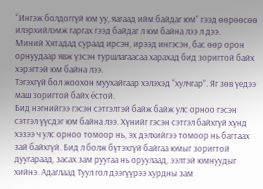“Ингэж болдоггүй юм уу, яагаад ийм байдаг юм” гээд өөрөөсөө илэрхийлэмж гаргах гээд байдаг л юм байна лээ л дээ.
Миний Хятадад сураад ирсэн, ирээд ингэсэн, бас өөр орон орнуудаар явж үзсэн туршлагаасаа харахад бид зоригтой байх хэрэгтэй юм байна лээ.
Тэгэхгүй бол жоохон муухайгаар хэлэхэд “хулчгар”. Яг зөв үедээ маш зоригтой байх ёстой.
Бид нэгнийгээ гэсэн сэтгэлтэй байж байж улс орноо гэсэн сэтгэл үүсдэг юм байна лээ. Хүнийг гэсэн сэтгэл байхгүй хүнд хэзээ ч улс орноо томоор нь, эх дэлхийгээ томоор нь багтаах зай байхгүй. Бид л болж бүтэхгүй байгаа юмыг зоригтой дуугараад, засах зам руугаа нь оруулаад, ээлтэй юмнуудыг хийнэ. Адаглаад Туул гол дээгүүрээ хурдны зам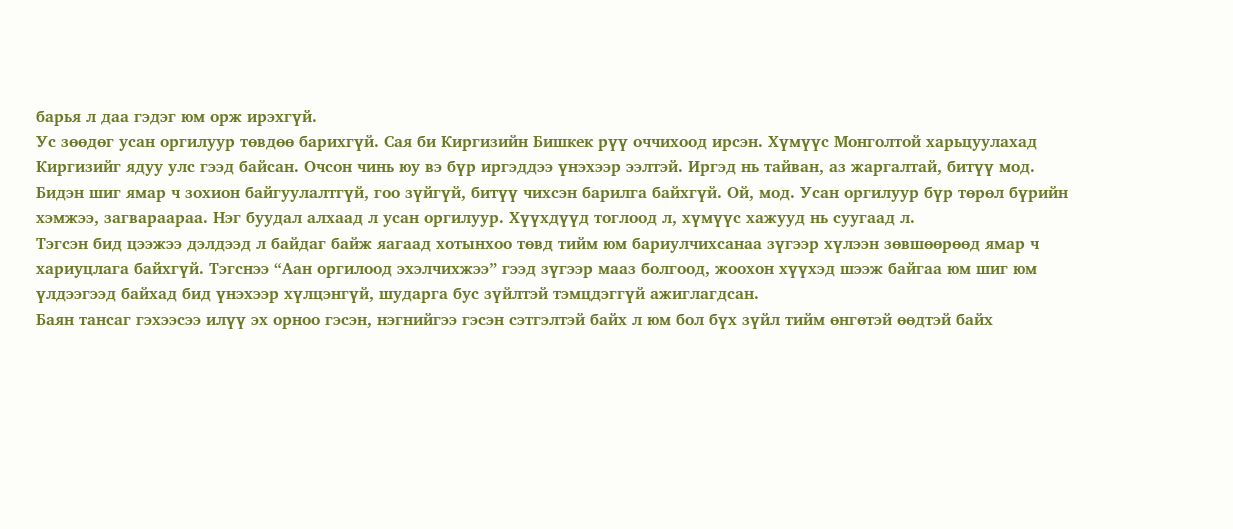барья л даа гэдэг юм орж ирэхгүй.
Ус зөөдөг усан оргилуур төвдөө барихгүй. Сая би Киргизийн Бишкек рүү оччихоод ирсэн. Хүмүүс Монголтой харьцуулахад Киргизийг ядуу улс гээд байсан. Очсон чинь юу вэ бүр иргэддээ үнэхээр ээлтэй. Иргэд нь тайван, аз жаргалтай, битүү мод. Бидэн шиг ямар ч зохион байгуулалтгүй, гоо зүйгүй, битүү чихсэн барилга байхгүй. Ой, мод. Усан оргилуур бүр төрөл бүрийн хэмжээ, загвараараа. Нэг буудал алхаад л усан оргилуур. Хүүхдүүд тоглоод л, хүмүүс хажууд нь суугаад л.
Тэгсэн бид цээжээ дэлдээд л байдаг байж яагаад хотынхоо төвд тийм юм бариулчихсанаа зүгээр хүлээн зөвшөөрөөд ямар ч хариуцлага байхгүй. Тэгснээ “Аан оргилоод эхэлчихжээ” гээд зүгээр мааз болгоод, жоохон хүүхэд шээж байгаа юм шиг юм үлдээгээд байхад бид үнэхээр хүлцэнгүй, шударга бус зүйлтэй тэмцдэггүй ажиглагдсан.
Баян тансаг гэхээсээ илүү эх орноо гэсэн, нэгнийгээ гэсэн сэтгэлтэй байх л юм бол бүх зүйл тийм өнгөтэй өөдтэй байх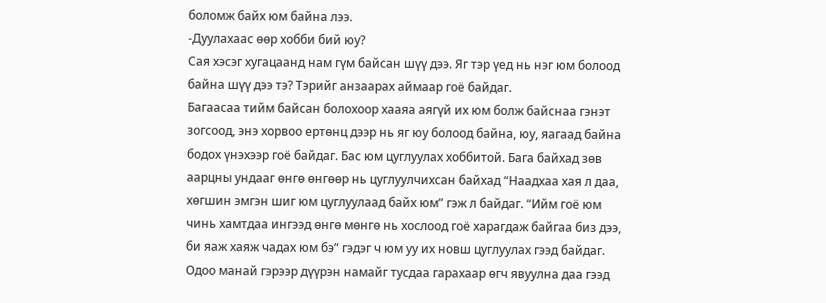боломж байх юм байна лээ.
-Дуулахаас өөр хобби бий юу?
Сая хэсэг хугацаанд нам гүм байсан шүү дээ. Яг тэр үед нь нэг юм болоод байна шүү дээ тэ? Тэрийг анзаарах аймаар гоё байдаг.
Багаасаа тийм байсан болохоор хааяа аягүй их юм болж байснаа гэнэт зогсоод, энэ хорвоо ертөнц дээр нь яг юу болоод байна, юу, яагаад байна бодох үнэхээр гоё байдаг. Бас юм цуглуулах хоббитой. Бага байхад зөв аарцны ундааг өнгө өнгөөр нь цуглуулчихсан байхад “Наадхаа хая л даа, хөгшин эмгэн шиг юм цуглуулаад байх юм” гэж л байдаг. “Ийм гоё юм чинь хамтдаа ингээд өнгө мөнгө нь хослоод гоё харагдаж байгаа биз дээ, би яаж хаяж чадах юм бэ” гэдэг ч юм уу их новш цуглуулах гээд байдаг. Одоо манай гэрээр дүүрэн намайг тусдаа гарахаар өгч явуулна даа гээд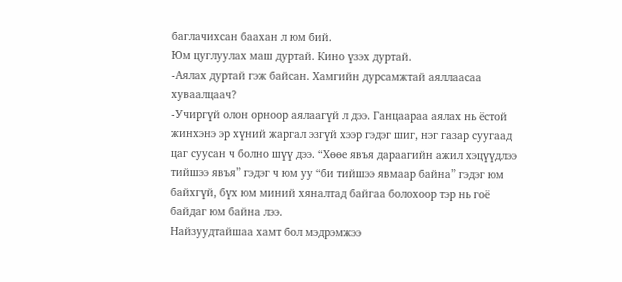баглачихсан баахан л юм бий.
Юм цуглуулах маш дуртай. Кино үзэх дуртай.
-Аялах дуртай гэж байсан. Хамгийн дурсамжтай аяллаасаа хуваалцаач?
-Учиргүй олон орноор аялаагүй л дээ. Ганцаараа аялах нь ёстой жинхэнэ эр хүний жаргал эзгүй хээр гэдэг шиг, нэг газар суугаад цаг суусан ч болно шүү дээ. “Хөөе явъя дараагийн ажил хэцүүдлээ тийшээ явъя” гэдэг ч юм уу “би тийшээ явмаар байна” гэдэг юм байхгүй, бүх юм миний хяналтад байгаа болохоор тэр нь гоё байдаг юм байна лээ.
Найзуудтайшаа хамт бол мэдрэмжээ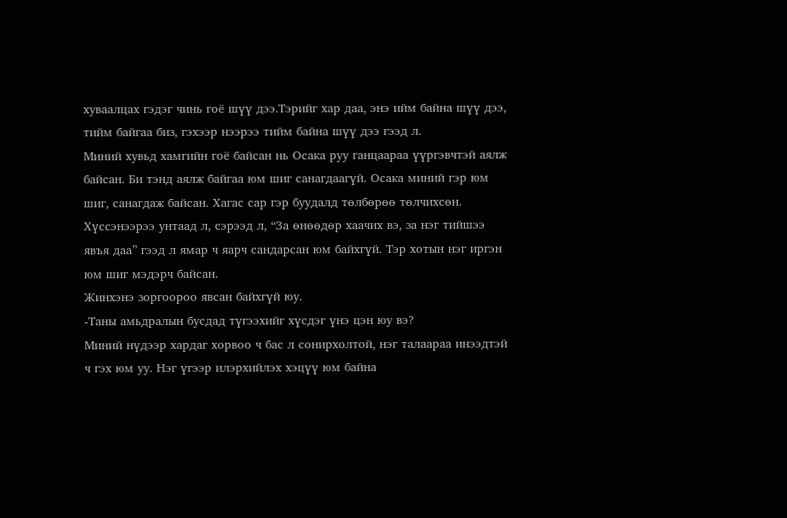хуваалцах гэдэг чинь гоё шүү дээ.Тэрийг хар даа, энэ ийм байна шүү дээ, тийм байгаа биз, гэхээр нээрээ тийм байна шүү дээ гээд л.
Миний хувьд хамгийн гоё байсан нь Осака руу ганцаараа үүргэвчтэй аялж байсан. Би тэнд аялж байгаа юм шиг санагдаагүй. Осака миний гэр юм шиг, санагдаж байсан. Хагас сар гэр буудалд төлбөрөө төлчихсөн. Хүссэнээрээ унтаад л, сэрээд л, “За өнөөдөр хаачих вэ, за нэг тийшээ явъя даа” гээд л ямар ч яарч сандарсан юм байхгүй. Тэр хотын нэг иргэн юм шиг мэдэрч байсан.
Жинхэнэ зоргоороо явсан байхгүй юу.
-Таны амьдралын бусдад түгээхийг хүсдэг үнэ цэн юу вэ?
Миний нүдээр хардаг хорвоо ч бас л сонирхолтой, нэг талаараа инээдтэй ч гэх юм уу. Нэг үгээр илэрхийлэх хэцүү юм байна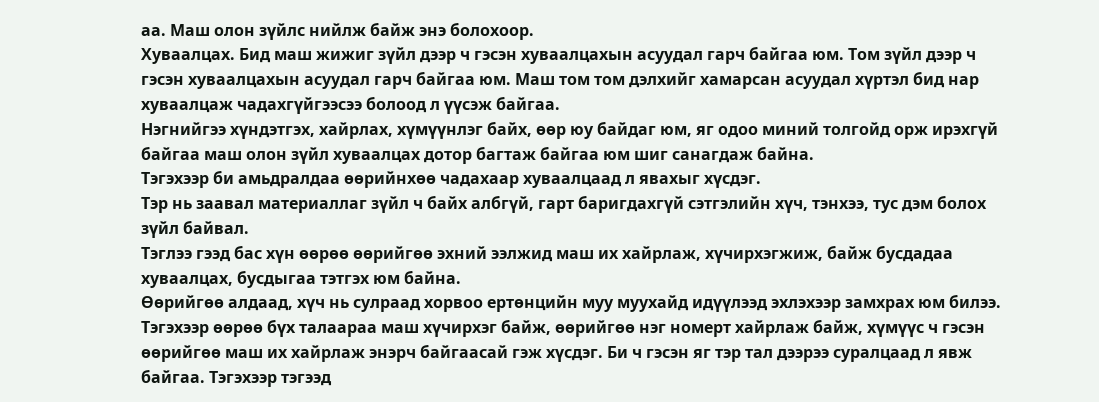аа. Маш олон зүйлс нийлж байж энэ болохоор.
Хуваалцах. Бид маш жижиг зүйл дээр ч гэсэн хуваалцахын асуудал гарч байгаа юм. Том зүйл дээр ч гэсэн хуваалцахын асуудал гарч байгаа юм. Маш том том дэлхийг хамарсан асуудал хүртэл бид нар хуваалцаж чадахгүйгээсээ болоод л үүсэж байгаа.
Нэгнийгээ хүндэтгэх, хайрлах, хүмүүнлэг байх, өөр юу байдаг юм, яг одоо миний толгойд орж ирэхгүй байгаа маш олон зүйл хуваалцах дотор багтаж байгаа юм шиг санагдаж байна.
Тэгэхээр би амьдралдаа өөрийнхөө чадахаар хуваалцаад л явахыг хүсдэг.
Тэр нь заавал материаллаг зүйл ч байх албгүй, гарт баригдахгүй сэтгэлийн хүч, тэнхээ, тус дэм болох зүйл байвал.
Тэглээ гээд бас хүн өөрөө өөрийгөө эхний ээлжид маш их хайрлаж, хүчирхэгжиж, байж бусдадаа хуваалцах, бусдыгаа тэтгэх юм байна.
Өөрийгөө алдаад, хүч нь сулраад хорвоо ертөнцийн муу муухайд идүүлээд эхлэхээр замхрах юм билээ. Тэгэхээр өөрөө бүх талаараа маш хүчирхэг байж, өөрийгөө нэг номерт хайрлаж байж, хүмүүс ч гэсэн өөрийгөө маш их хайрлаж энэрч байгаасай гэж хүсдэг. Би ч гэсэн яг тэр тал дээрээ суралцаад л явж байгаа. Тэгэхээр тэгээд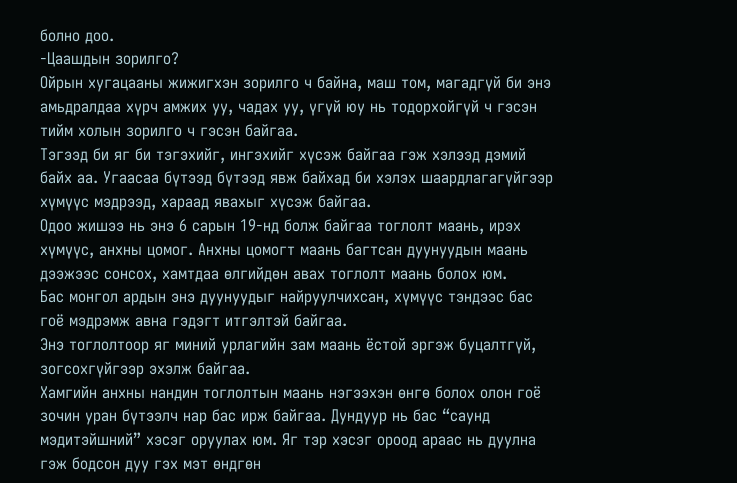болно доо.
-Цаашдын зорилго?
Ойрын хугацааны жижигхэн зорилго ч байна, маш том, магадгүй би энэ амьдралдаа хүрч амжих уу, чадах уу, үгүй юу нь тодорхойгүй ч гэсэн тийм холын зорилго ч гэсэн байгаа.
Тэгээд би яг би тэгэхийг, ингэхийг хүсэж байгаа гэж хэлээд дэмий байх аа. Угаасаа бүтээд бүтээд явж байхад би хэлэх шаардлагагүйгээр хүмүүс мэдрээд, хараад явахыг хүсэж байгаа.
Одоо жишээ нь энэ 6 сарын 19-нд болж байгаа тоглолт маань, ирэх хүмүүс, анхны цомог. Анхны цомогт маань багтсан дуунуудын маань дээжээс сонсох, хамтдаа өлгийдөн авах тоглолт маань болох юм.
Бас монгол ардын энэ дуунуудыг найруулчихсан, хүмүүс тэндээс бас гоё мэдрэмж авна гэдэгт итгэлтэй байгаа.
Энэ тоглолтоор яг миний урлагийн зам маань ёстой эргэж буцалтгүй, зогсохгүйгээр эхэлж байгаа.
Хамгийн анхны нандин тоглолтын маань нэгээхэн өнгө болох олон гоё зочин уран бүтээлч нар бас ирж байгаа. Дундуур нь бас “саунд мэдитэйшний” хэсэг оруулах юм. Яг тэр хэсэг ороод араас нь дуулна гэж бодсон дуу гэх мэт өндгөн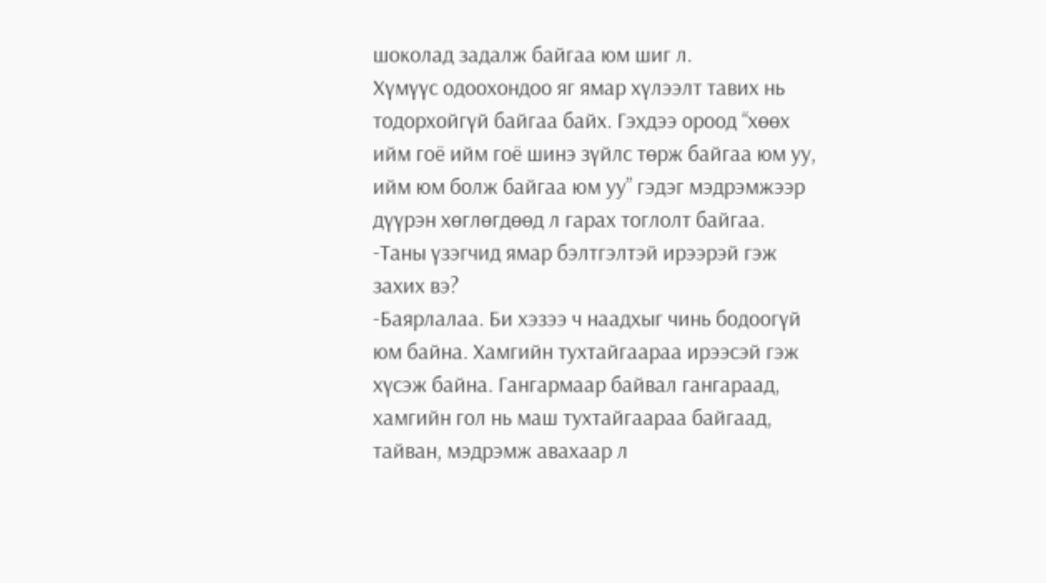шоколад задалж байгаа юм шиг л.
Хүмүүс одоохондоо яг ямар хүлээлт тавих нь тодорхойгүй байгаа байх. Гэхдээ ороод “хөөх ийм гоё ийм гоё шинэ зүйлс төрж байгаа юм уу, ийм юм болж байгаа юм уу” гэдэг мэдрэмжээр дүүрэн хөглөгдөөд л гарах тоглолт байгаа.
-Таны үзэгчид ямар бэлтгэлтэй ирээрэй гэж захих вэ?
-Баярлалаа. Би хэзээ ч наадхыг чинь бодоогүй юм байна. Хамгийн тухтайгаараа ирээсэй гэж хүсэж байна. Гангармаар байвал гангараад, хамгийн гол нь маш тухтайгаараа байгаад, тайван, мэдрэмж авахаар л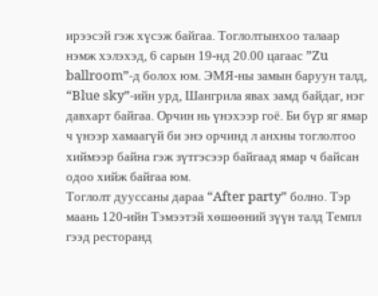ирээсэй гэж хүсэж байгаа. Тоглолтынхоо талаар нэмж хэлэхэд, 6 сарын 19-нд 20.00 цагаас ”Zu ballroom”-д болох юм. ЭМЯ-ны замын баруун талд, “Blue sky”-ийн урд, Шангрила явах замд байдаг, нэг давхарт байгаа. Орчин нь үнэхээр гоё. Би бүр яг ямар ч үнээр хамаагүй би энэ орчинд л анхны тоглолтоо хиймээр байна гэж зүтгэсээр байгаад ямар ч байсан одоо хийж байгаа юм.
Тоглолт дууссаны дараа “After party” болно. Тэр маань 120-ийн Тэмээтэй хөшөөний зүүн талд Темпл гээд ресторанд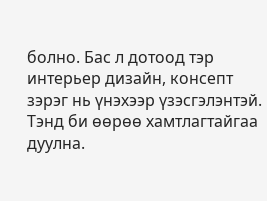болно. Бас л дотоод тэр интерьер дизайн, консепт зэрэг нь үнэхээр үзэсгэлэнтэй. Тэнд би өөрөө хамтлагтайгаа дуулна.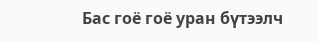Бас гоё гоё уран бүтээлч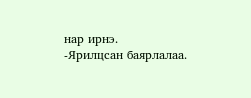нар ирнэ.
-Ярилцсан баярлалаа.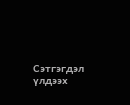Сэтгэгдэл үлдээх